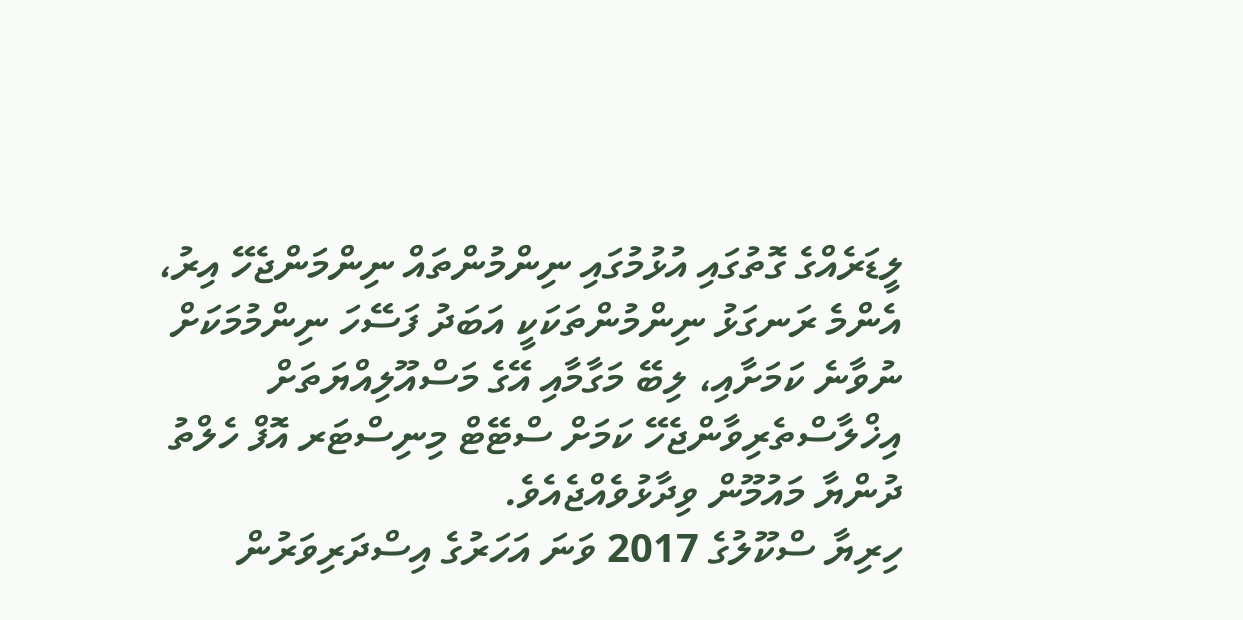ލީޑަރެއްގެ ގޮތުގައި އުޅުމުގައި ނިންމުންތައް ނިންމަންޖެހޭ އިރު، އެންމެ ރަނގަޅު ނިންމުންތަކަކީ އަބަދު ފަސޭހަ ނިންމުމަކަށް ނުވާނެ ކަމަށާއި، ލިބޭ މަގާމާއި އޭގެ މަސްއޫލިއްޔަތަށް އިޚްލާސްތެރިވާންޖެހޭ ކަމަށް ސްޓޭޓް މިނިސްޓަރ އޮފް ހެލްތު ދުންޔާ މައުމޫން ވިދާޅުވެއްޖެއެވެ.
ހިރިޔާ ސްކޫލުގެ 2017 ވަނަ އަހަރުގެ އިސްދަރިވަރުން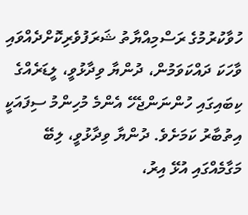ހުވާކުރުމުގެ ރަސްމިއްޔާތު ޝަރަފުވެރިކޮށްދެއްވައި ވާހަކަ ދައްކަވަމުން، ދުންޔާ ވިދާޅުވީ، ލީޑަރެއްގެ ކިބައިގައި ހުންނަންޖެހޭ އެންމެ މުހިންމު ސިފައަކީ އިތުބާރު ކަމަށެވެ. ދުންޔާ ވިދާޅުވީ، ލިބޭ މަގާމެއްގައި އުޅޭ އިރު،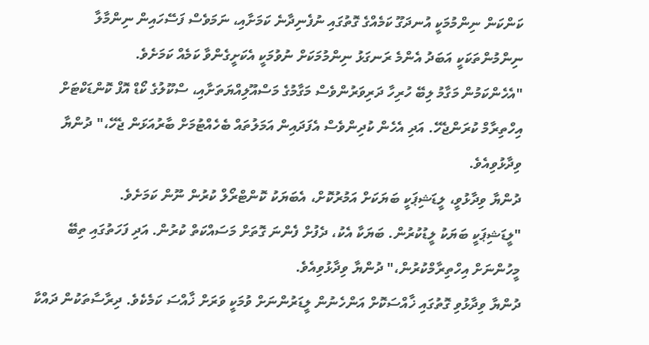ކަންކަން ނިންމުމަކީ އުނދަގޫ ކަމެއްގެ ގޮތުގައި ނުފެނިދާނެ ކަމަށާއި، ނަމަވެސް ފަސޭހައިން ނިންމާލާ ނިންމުންތަކަކީ އަބަދު އެންމެ ރަނގަޅު ނިންމުމަކަށް ނުވުމަކީ އެކަށީގެންވާ ކަމެއް ކަމަށެވެ.
"އެހެންކަމުން މަގާމު ލިބޭ ހުރިހާ ދަރިވަރުންވެސް މަގާމުގެ މަސްއޫލިއްޔަތަށާއި، ސްކޫލުގެ ކޯޑް އޮފް ކޮންޑަކްޓަށް އިހްތިރާމް ކުރަންޖެހޭ. އަދި އެހެން ކުދިންވެސް އެފަދައިން އަމަލުތައް ބެހެއްޓުމަށް ބާރުއަޅަން ޖެހޭ،" ދުންޔާ ވިދާޅުވިއެވެ.
ދުންޔާ ވިދާޅުވީ، ލީޑަޝިޕަކީ ބަޔަކަށް އަމުރުކޮށް، އެބަޔަކު ކޮންޓްރޯލް ކުރުން ނޫން ކަމަށެވެ.
"ލީޑަޝިޕަކީ ބަޔަކު ލީޑުކުރުން. ބަޔަކާ އެކު، ދެފުށް ފެންނަ ގޮތަށް މަސައްކަތް ކުރުން. އަދި ފަހަތުގައި ތިބޭ މީހުންނަށް އިހްތިރާމްކުރުން،" ދުންޔާ ވިދާޅުވިއެވެ.
ދުންޔާ ވިދާޅުވި ގޮތުގައި ޚާއްސަކޮށް އަންހެނުން ލީޑަރުންނަށް ވުމަކީ ވަރަށް ޚާއްސަ ކަމެކެވެ. ދިރާސާތަކުން ދައްކާ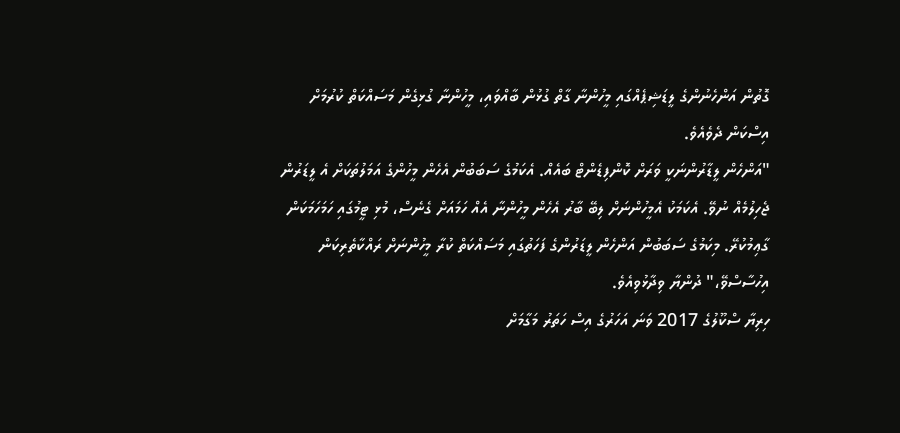ގޮތުން އަންހެނުންގެ ލީޑަޝިޕެއްގައި މީހުންނާ ގާތް ގުޅުން ބާއްވައި، މީހުންނާ ގުޅިގެން މަސައްކަތް ކުރުމަށް އިސްކަން ދެވެއެވެ.
"އަންހެން ލީޑާރުންނަކީ ވަރަށް ކޮންފިޑެންޓް ބައެއް. އެކަމުގެ ސަބަބުން އެހެން މީހުންގެ އަމަލުތަކަށް އެ ލީޑަރުން ޖެހިލުމެއް ނުވޭ. އެކަމަކު އެމީހުންނަށް ލިބޭ ބާރު އެހެން މީހުންނާ އެއް ހަމައަށް ގެނެސް، މުޅި ޓީމުގައި ހަމަހަމަކަން ގާޢިމުކުރޭ. މިކަމުގެ ސަބަބުން އަންހެން ލީޑަރުންގެ ފަހަތުގައި މަސައްކަތް ކުރާ މީހުންނަށް ރައްކާތެރިކަން އިހުސާސްވޭ،" ދުންޔާ ވިދާޅުވިއެވެ.
ހިރިޔާ ސްކޫލުގެ 2017 ވަނަ އަހަރުގެ އިސް ހަތަރު މަގާމަށް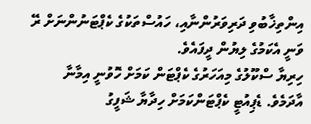އިންތިޚާބުވި ދަރިވަރުންނާއި، ހައުސްތަކުގެ ކެޕްޓަނުންނަށް ރޭ ވަނީ އެކަމުގެ ލިޔުން ދީފައެވެ.
ހިރިޔާ ސްކޫލުގެ މިއަހަރުގެ ކެޕްޓަން ކަމަށް ހޮވުނީ އިމާނާ އާދަމެވެ. ޑެޕިއުޓީ ކެޕްޓަންކަމަށް ހިދާޔާ ޝަފީގު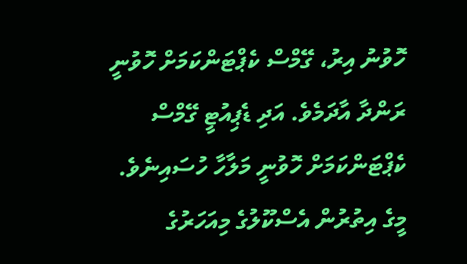ހޮވުނު އިރު، ގޭމްސް ކެޕްޓަންކަމަށް ހޮވުނީ ރަންދާ އާދަމެވެ. އަދި ޑެޕިއުޓީ ގޭމްސް ކެޕްޓަންކަމަށް ހޮވުނީ މަލާހާ ހުސައިނެވެ.
މީގެ އިތުރުން އެސްކޫލުގެ މިއަހަރުގެ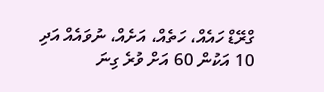ގްރޭޑް ހައެއް، ހަތެއް، އަށެއް، ނުވައެއް އަދި 10 އަކުން 60 އަށް ވުރެ ގިނަ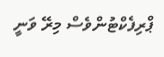ޕްރިފެކްޓުންވެސް މިރޭ ވަނީ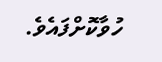ހުވާކޮށްފައެވެ.